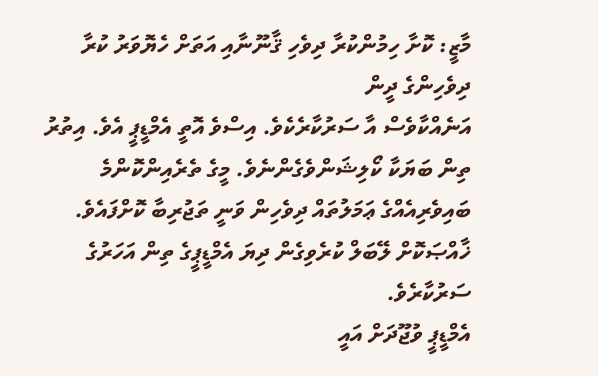މާޒީ: ކޮށާ ހިމުންކުރާ ދިވެހި ޤާނޫނާއި އަތަށް ހެޔޮވަރު ކުރާ ދިވެހިންގެ ދީން
އަނެއްކާވެސް އާ ސަރުކާރެކެވެ. އިސްވެ އޮތީ އެމްޑީޕީ އެވެ. އިތުރު ތިން ބަޔަކާ ކޯލިޝަންވެގެންނެވެ. މީގެ ތެރެއިންކޮންމެ ބައިވެރިއެއްގެ ޢަމަލުތައް ދިވެހިން ވަނީ ތަޖުރިބާ ކޮށްފައެވެ. ޚާއްޞަކޮށް ލޭބަލް ކުރެވިގެން ދިޔަ އެމްޑީޕީގެ ތިން އަހަރުގެ ސަރުކާރެވެ.
އެމްޑީޕީ ވުޖޫދަށް އައީ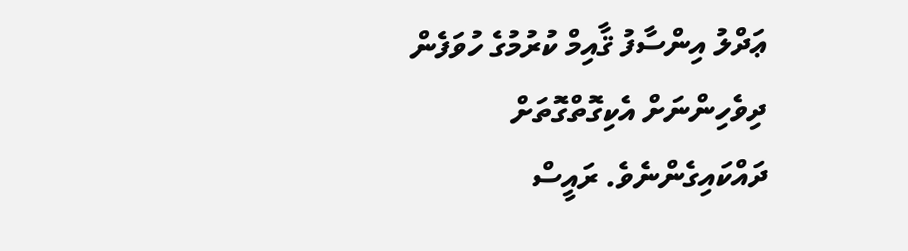ޢަދްލު އިންސާފު ޤާއިމް ކުރުމުގެ ހުވަފެން ދިވެހިންނަށް އެކިގޮތްގޮތަށް ދައްކައިގެންނެވެ. ރައީސް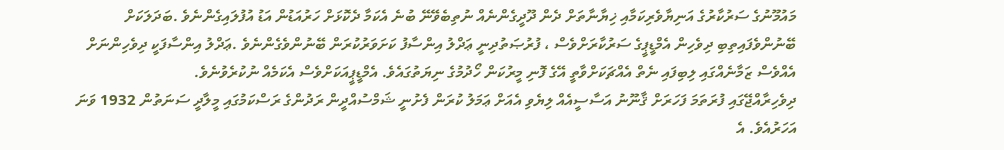މައުމޫނުގެ ސަރުކާރުގެ އަނިޔާވެރިކަމާއި ޚިޔާނާތަށް ދެން ދޫދީގެންނެއް ނުތިބެވޭނޭ ބުނެ އެކަމާ ދެކޮޅަށް ހަރުއަޑުން އަޑު އުފުލައިގެންނެވެ .ބަދަލަކަށް ބޭނުންވެފައިތިބި ދިވެހިން އެމްޑީޕީގެ ސަރުކާރަށްވެސް ، ފުރުޞަތުދިނީ ޢަދްލު އިންސާފު ކަށަވަރުކުރަން ބޭނުންވެގެންނެވެ .ޢަދްލު އިންސާފަކީ ދިވެހިންނަށް އެއްވެސް ޒަމާނެއްގައި ލިބިފައި ނެތް އެއްޗަކަށްވާތީ އޭގެ ފޮނި މީރުކަން ހޯދުމުގެ ނިޔަތުގައެވެ. އެމްޑީޕީއަކަށްވެސް އެކަމެއް ނުކުރެވުނެވެ.
ދިވެހިރާއްޖޭގައި ފުރަތަމަ ފަހަރަށް ޤާނޫނު އަސާސީއެއް ލިޔެވި އެއަށް ޢަމަލު ކުރަން ފެށުނީ ޝަމްސުއްދީން ރަދުންގެ ރަސްކަމުގައި މީލާދީ ސަނަތުން 1932 ވަނަ އަހަރުއެވެ. އެ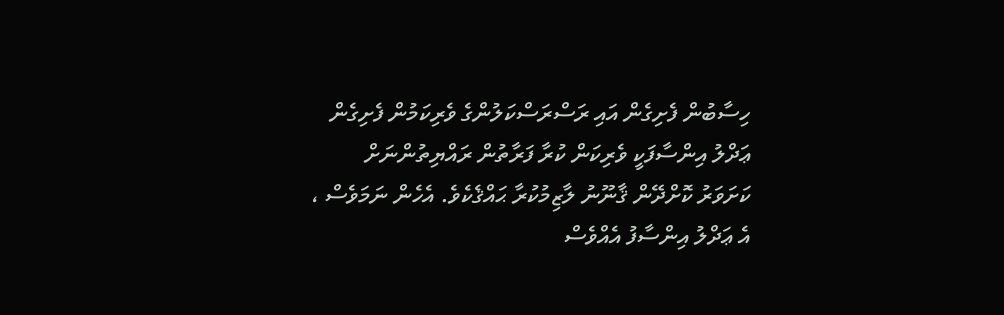ހިސާބުން ފެށިގެން އައި ރަސްރަސްކަލުންގެ ވެރިކަމުން ފެށިގެން ޢަދްލު އިންސާފަކީ ވެރިކަން ކުރާ ފަރާތުން ރައްޔިތުންނަށް ކަށަވަރު ކޮށްދޭން ޤާނޫނު ލާޒިމުކުރާ ޙައްޤެކެވެ. އެހެން ނަމަވެސް ، އެ ޢަދްލު އިންސާފު އެއްވެސް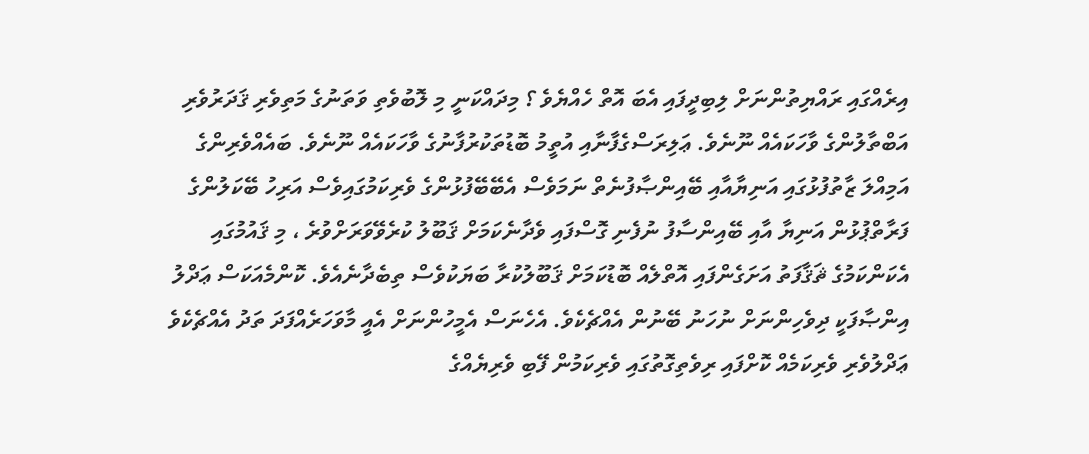އިރެއްގައި ރައްޔިތުންނަށް ލިބިދީފައި އެބަ އޮތް ހެއްޔެވެ ؟ މިދައްކަނީ މި ލޮބުވެތި ވަތަނުގެ މަތިވެރި ޤަދަރުވެރި އަބްތާލުންގެ ވާހަކައެއް ނޫނެވެ. ޢަލިރަސްގެފާނާއި އުތީމު ބޮޑުތަކުރުފާނުގެ ވާހަކައެއް ނޫނެވެ. ބައެއްވެރިންގެ އަމިއްލަ ޒާތުފުޅުގައި އަނިޔާއާއި ބޭއިންޞާފުނެތް ނަމަވެސް އެބޭބޭފުޅުންގެ ވެރިކަމުގައިވެސް އަރިހު ބޭކަލުންގެ ފަރާތްޕުޅުން އަނިޔާ އާއި ބޭއިންސާފު ނުފެނި ގޮސްފައި ވެދާނެކަމަށް ޤަބޫލު ކުރެވޭވަރަށްވުރެ ، މި ޤައުމުގައި އެކަންކަމުގެ ޘަޤާފަތު އަށަގެންފައި އޮތްލެއް ބޮޑުކަމަށް ޤަބޫލުކުރާ ބަޔަކުވެސް ތިބެދާނެއެވެ. ކޮންމެއަކަސް ޢަދްލު އިންޞާފަކީ ދިވެހިންނަށް ނުހަނު ބޭނުން އެއްޗެކެވެ. އެހެނަސް އެމީހުންނަށް އެއީ މާވަހަރެއްފަދަ ތަދު އެއްޗެކެވެ
ޢަދްލުވެރި ވެރިކަމެއް ކޮށްފައި ރިވެތިގޮތުގައި ވެރިކަމުން ފޭބި ވެރިޔެއްގެ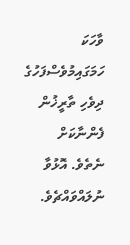ވާހަކަ ހަމަގައިމުވެސްފަހުގެ ދިވެހި ތާރީޚުން ފެންނާކަށް ނެތެވެ. އޮޅުވާ ނުލައްވައްޗެވެ.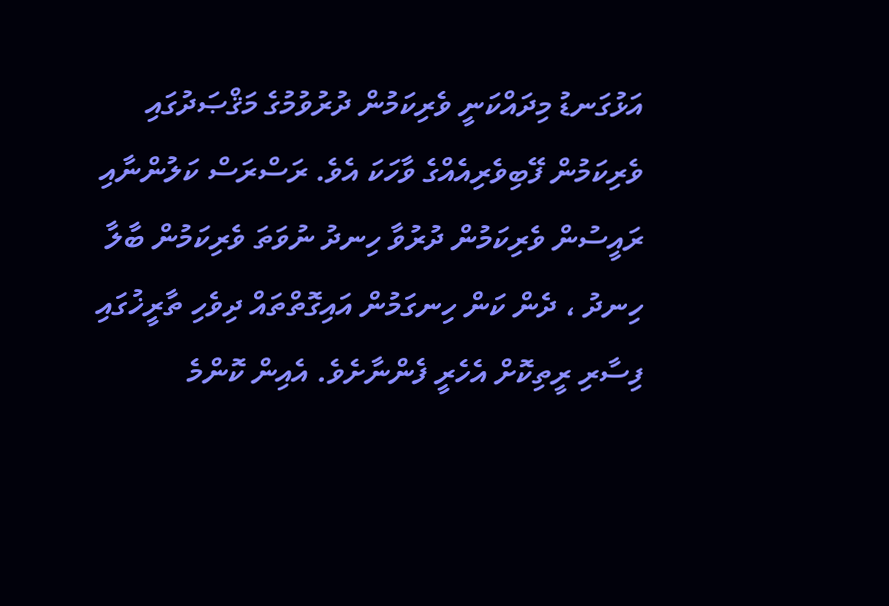އަޅުގަނޑު މިދައްކަނީ ވެރިކަމުން ދުރުވުމުގެ މަޤްޞަދުގައި ވެރިކަމުން ފޭބިވެރިއެއްގެ ވާހަކަ އެވެ. ރަސްރަސް ކަލުންނާއި ރައީސުން ވެރިކަމުން ދުރުވާ ހިނދު ނުވަތަ ވެރިކަމުން ބާލާ ހިނދު ، ދެން ކަން ހިނގަމުން އައިގޮތްތައް ދިވެހި ތާރީޚުގައި ފިސާރި ރީތިކޮށް އެހެރީ ފެންނާށެވެ. އެއިން ކޮންމެ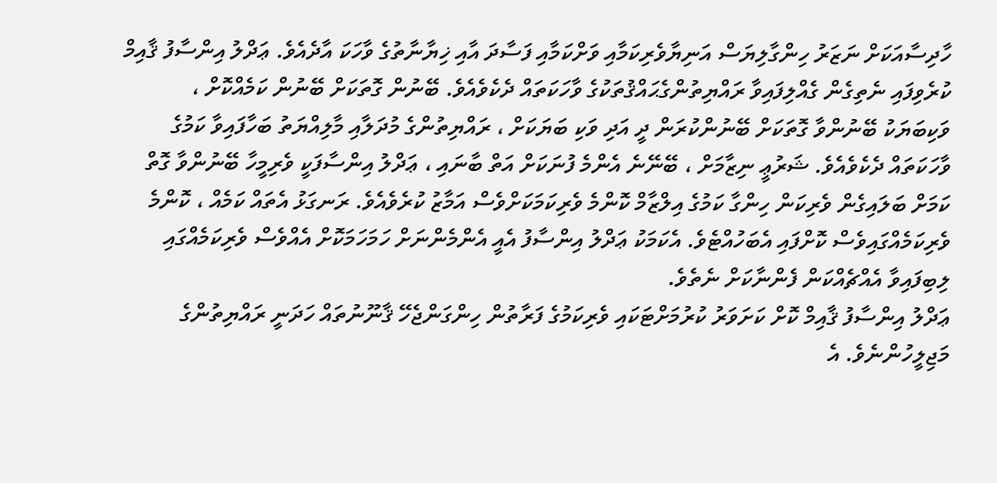ހާދިސާއަކަށް ނަޒަރު ހިންގާލިޔަސް އަނިޔާވެރިކަމާއި ވަށްކަމާއި ފަސާދަ އާއި ޚިޔާނާތުގެ ވާހަކަ އާދެއެވެ. ޢަދްލު އިންސާފު ޤާއިމް ކުރެވިފައި ނެތިގެން ގެއްލިފައިވާ ރައްޔިތުންގެޙައްޤުތަކުގެ ވާހަކަތައް ދެކެވެއެވެ. ބޭނުން ގޮތަކަށް ބޭނުން ކަމެއްކޮށް ، ވަކިބަޔަކު ބޭނުންވާ ގޮތަކަށް ބޭނުންކުރަން ދީ އަދި ވަކި ބަޔަކަށް ، ރައްޔިތުންގެ މުދަލާއި މާލިއްޔަތު ބަހާފައިވާ ކަމުގެ ވާހަކަތައް ދެކެވެއެވެ. ޝަރުޢީ ނިޒާމަށް ، ބޭނޭނެ އެންމެ ފުނަކަށް އަތް ބާނައި ، ޢަދްލު އިންސާފަކީ ވެރިމީހާ ބޭނުންވާ ގޮތް ކަމަށް ބަލައިގެން ވެރިކަން ހިންގާ ކަމުގެ އިލްޒާމް ކޮންމެ ވެރިކަމަކަށްވެސް އަމާޒު ކުރެވެއެވެ. ރަނގަޅު އެތައް ކަމެއް ، ކޮންމެ ވެރިކަމެއްގައިވެސް ކޮށްފައި އެބަހުއްޓެވެ. އެކަމަކު ޢަދްލު އިންސާފު އެއީ އެންމެންނަށް ހަމަހަމަކޮށް އެއްވެސް ވެރިކަމެއްގައި ލިބިފައިވާ އެއްޗެއްކަން ފެންނާކަށް ނެތެވެ.
ޢަދްލު އިންސާފު ޤާއިމް ކޮށް ކަށަވަރު ކުރުމަށްޓަކައި ވެރިކަމުގެ ފަރާތުން ހިންގަންޖެހޭ ޤާނޫނުތައް ހަދަނީ ރައްޔިތުންގެ މަޖިލީހުންނެވެ. އެ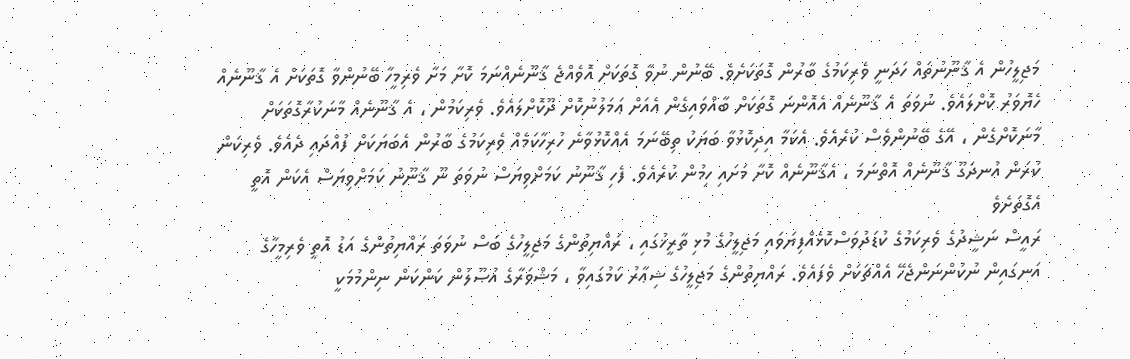މަޖިލީހުން އެ ޤާނޫނުތައް ހަދަނީ ވެރިކަމުގެ ބާރުން ގޮތަކަށެވެ. ބޭނުން ނުވާ ގޮތަކަށް އޮވެއްޖެ ޤާނޫނެއްނަމަ ކޮށާ މަށާ ވެރިމީހާ ބޭނުންވާ ގޮތަކަށް އެ ޤާނޫނެއް ހެޔޮވަރު ކޮށްލައެވެ. ނުވަތަ އެ ޤާނޫނެއް އެއޮންނަ ގޮތަކަށް ބާއްވައިގެން އެއަށް ޢަމަލުނުކޮށް ދޫކޮށްލައެވެ. ވެރިކަމުން ، އެ ޤާނޫނެއް މާނަކުރާގޮތަކަށް މާނަކޮށްގެން ، އޭގެ ބޭނުންވެސް ކުރެއެވެ. އެކަމާ އިދިކޮޅުވާ ބަޔަކު ތިބޭނަމަ އެއްކޮޅުވާނެ ހުރިހާކަމެއް ވެރިކަމުގެ ބާރުން އެބަޔަކަށް ފުއްދައި ދެއެވެ. ވެރިކަން ކުރަން އުނދަގޫ ޤާނޫނެއް އޮތްނަމަ ، އެޤާނޫނެއް ކޮށާ މަށައި ހިމުން ކުރެއެވެ. ފެހި ޤާނޫނު ކަމަށްވިޔަސް ނުވަތަ ނޫ ޤާނޫނު ކަމަށްވިޔަސް އެކަން އޮތީ އެގޮތަށެވެ
ރައީސް ނަޝީދުގެ ވެރިކަމުގެ ކުޑަދުވަސްކޮޅެއްފިޔަވައި މަޖިލީހުގެ މުޅި ތާރީޚުގައި ، ރައްޔިތުންގެ މަޖިލީހުގެ ބަސް ނުވަތަ ރައްޔިތުންގެ އަޑު އޮތީ ވެރިމީހާގެ އަނގައިން ނުކުންނަންޖެހޭ އެއްޗަކަށް ވެފައެވެ. ރައްޔިތުންގެ މަޖިލީހުގެ ޝިޢާރު ކަމުގައިވާ ، މަޝްވަރާގެ އުޞޫލުން ކަންކަން ނިންމުމަކީ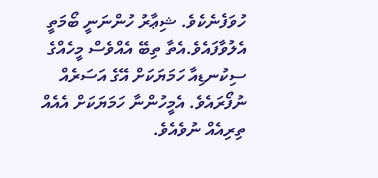ހުވަފެނެކެވެ. ޝިޢާރު ހުންނަނީ ބޯމަތީ އެލުވާފައެވެ.އެތާ ތިބޭ އެއްވެސް މީހެއްގެ ސިކުނޑިއާ ހަމަޔަކަށް އޭގެ އަސަރެއް ނުފޯރައެވެ. އެމީހުންނާ ހަމަޔަކަށް އެއެއް ތިރިއެއް ނުވެއެވެ.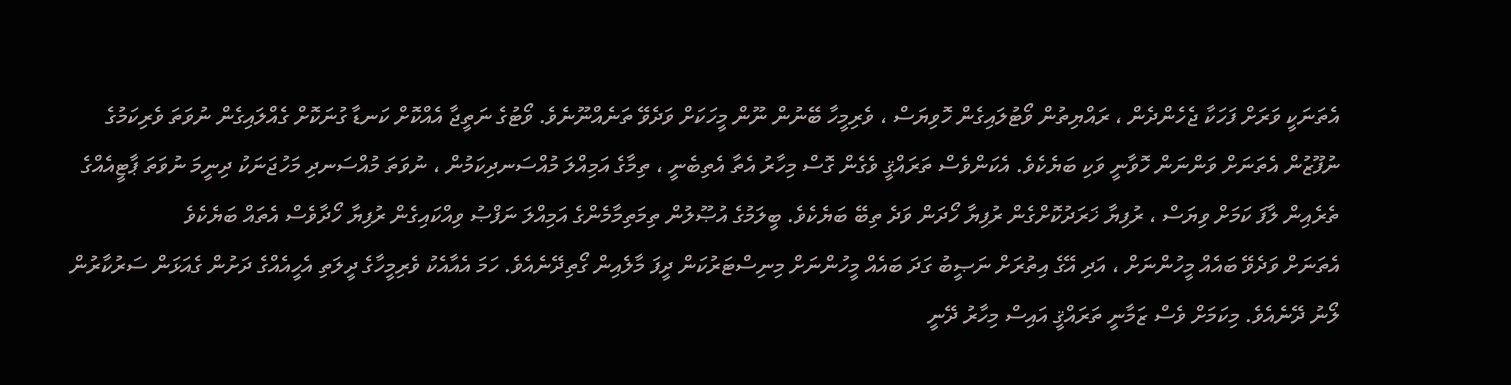އެތަނަކީ ވަރަށް ފަހަކާ ޖެހެންދެން ، ރައްޔިތުން ވޯޓުލައިގެން ހޮވިޔަސް ، ވެރިމީހާ ބޭނުން ނޫން މީހަކަށް ވަދެވޭ ތަނެއްނޫނެވެ. ވޯޓުގެ ނަތީޖާ އެއްކޮށް ކަނޑާ ގުނަކޮށް ގެއްލައިގެން ނުވަތަ ވެރިކަމުގެ ނުފޫޒުން އެތަނަށް ވަންނަން ހޮވާނީ ވަކި ބަޔެކެވެ. އެކަންވެސް ތަރައްޤީ ވެގެން ގޮސް މިހާރު އެތާ އެތިބެނީ ، ތިމާގެ އަމިއްލަ މުއްސަނދިކަމުން ، ނުވަތަ މުއްސަނދި މަހުޖަނަކު ދިނީމަ ނުވަތަ ޕާޓީއެއްގެ ތެރެއިން ލާފަ ކަމަށް ވިޔަސް ، ރުފިޔާ ޚަރަދުކޮށްގެން ރުފިޔާ ހޯދަން ވަދެ ތިބޭ ބަޔެކެވެ. ބީލަމުގެ އުޞޫލުން ތިމަތިމާމެންގެ އަމިއްލަ ނަފްޞު ވިއްކައިގެން ރުފިޔާ ހޯދާވެސް އެތައް ބަޔެކެވެ
އެތަނަށް ވަދެވޭ ބައެއް މީހުންނަށް ، އަދި އޭގެ އިތުރަށް ނަޞީބު ގަދަ ބައެއް މީހުންނަށް މިނިސްޓަރުކަން ދީފަ މާލެއިން ގޯތިދޭނެއެވެ. ހަމަ އެއާއެކު ވެރިމީހާގެ ދީލަތި އެހީއެއްގެ ދަށުން ގެއަޅަން ސަރުކާރުން ލޯނު ދޭނެއެވެ. މިކަމަށް ވެސް ޒަމާނީ ތަރައްޤީ އައިސް މިހާރު ދޭނީ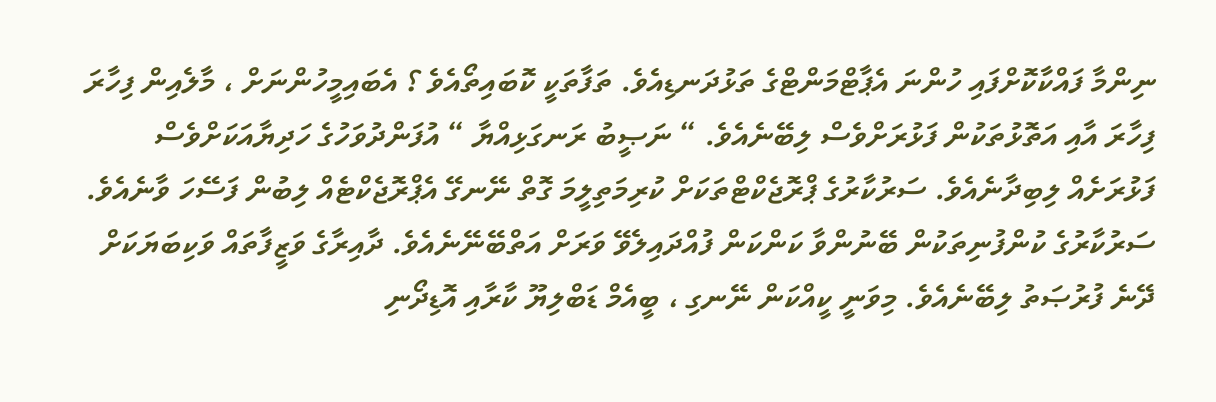ނިންމާ ފައްކާކޮށްފައި ހުންނަ އެޕާޓްމަންޓްގެ ތަޅުދަނޑިއެވެ. ތަފާތަކީ ކޮބައިތޯއެވެ ؟ އެބައިމީހުންނަށް ، މާލެއިން ފިހާރަ ފިހާރަ އާއި އަތޮޅުތަކުން ފަޅުރަށްވެސް ލިބޭނެއެވެ. “ ނަޞީބު ރަނގަޅިއްޔާ “ އުފަންދުވަހުގެ ހަދިޔާއަކަށްވެސް ފަޅުރަށެއް ލިބިދާނެއެވެ. ސަރުކާރުގެ ޕްރޮޖެކްޓްތަކަށް ކުރިމަތިލީމަ ގޮތް ނޭނގޭ އެޕްރޮޖެކްޓެއް ލިބުން ފަސޭހަ ވާނެއެވެ. ސަރުކާރުގެ ކުންފުނިތަކުން ބޭނުންވާ ކަންކަން ފުއްދައިލެވޭ ވަރަށް އަތްބޭނޭނެއެވެ. ދާއިރާގެ ވަޒީފާތައް ވަކިބަޔަކަށް ދޭނެ ފުރުޞަތު ލިބޭނެއެވެ. މިވަނީ ކީއްކަން ނޭނގި ، ބީއެމް ޑަބްލިޔޫ ކާރާއި އޮޑިދޯނި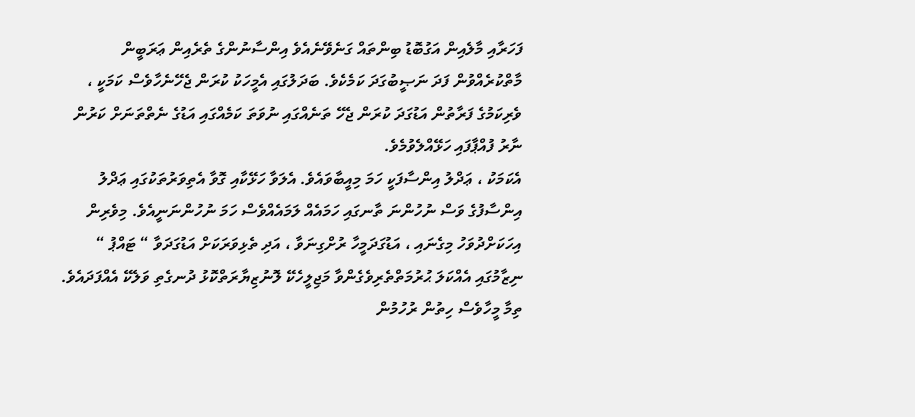ފަހަރާއި މާލެއިން އަގުބޮޑު ބިންތައް ގަނެވޭނެއެވެ އިންސާނުންގެ ތެރެއިން ޢަރަބީން މާތްކުރެއްވުން ފަދަ ނަޞީބުގަދަ ކަމެކެވެ. ބަދަލުގައި އެމީހަކު ކުރަން ޖެހޭނެހާވެސް ކަމަކީ ، ވެރިކަމުގެ ފަރާތުން އަޑުގަދަ ކުރަން ޖެހޭ ތަނެއްގައި ނުވަތަ ކަމެއްގައި އަޑުގެ ނެތްތަނަށް ކަރުން ނާރު ފުއްޕާފައި ހަޅޭއްލެވުމެވެ.
އެކަމަކު ، ޢަދްލު އިންސާފަކީ ހަމަ މިއީބާވައެވެ. އެލަވާ ހަޅޭކާއި ގޮވާ އެތިވަރުތަކުގައި ޢަދްލު އިންސާފުގެ ވަސް ނުހުންނަ ތާނގައި ހަމައެއް ލަމައެއްވެސް ހަމަ ނުހުންނަނީއެވެ. މިވެރިން އިހަކަށްދުވަހު މިގެނައި ، އަޑުގަދަމީހާ ރުށްގިނަވާ ، އަދި ތެޅިވަރަކަށް އަޑުގަދަވާ “ ޓައްޕު “ ނިޒާމުގައި އެއްކަލަ ޙުރުމަތްތެރިވެގެންވާ މަޖިލީހެކޭ ލޮނުޒިޔާރަތްކޮޅު ދުނގެތި ވަލެކޭ އެއްފަދައެވެ. ތިމާ މީހާވެސް ހިތުން ރުހުމުން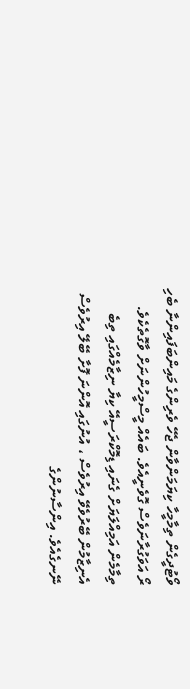ވޯޓުދީގެން ތިމާމީހާ ކިޔަމަންވާން ޖެހޭ ވެރިންގެ މައިންބަފައިންނާ ބެހި ރޯ އަވަގުރާނަވެސް ގޮވެނީއެވެ. ބައެއް މީސްމީހުންނަށް ވާގޮތެކެވެ. ތިމާމެން އަމިއްލަޔަށް ގެނައި ޑިމޮކްރަސީއޭ ކިޔާ ނިޒާމެއްގައި ތިބެ އެނިޒާމުން ބޭރުވެވޭ އިރުވެސް ، އުނުގައި އޮންނަ ފޮށާ ބޭލޭ އިރުވެސް ނޭނގެއެވެ. އިންސާނުންގެ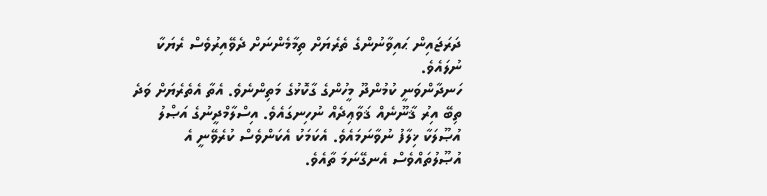ދަރަޖައިން ޙައިވާނުންގެ ތެރެޔަށް ތިމާމެންނަށް ދެވޭއިރުވެސް ރެޔަކާ ނުލައެވެ.
ހަނދާންވަނީ ކުމުންދޫ މީހުންގެ ގާކޮޅުގެ މަތިންނެވެ. އެތާ އެތެރެޔަށް ވަދެ ތިބޭ އިރު ޤާނޫނެއް ޤަވާޢިދެއް ނުހިނގައެވެ. އިސްލާމްދީނުގެ އަޞްލު އުޞޫލަކާ ޚިލާފު ނުވާނަމައެވެ. އެކަމަކު އެކަންވެސް ކުރެވޭނީ އެ އުޞޫލުތައްވެސް އެނގޭނަމަ ތާއެވެ.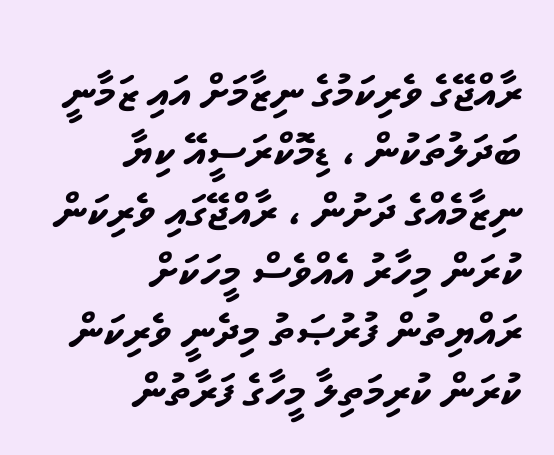ރާއްޖޭގެ ވެރިކަމުގެ ނިޒާމަށް އައި ޒަމާނީ ބަދަލުތަކުން ، ޑިމޮކްރަސީއޭ ކިޔާ ނިޒާމެއްގެ ދަށުން ، ރާއްޖޭގައި ވެރިކަން ކުރަން މިހާރު އެއްވެސް މީހަކަށް ރައްޔިތުން ފުރުޞަތު މިދެނީ ވެރިކަން ކުރަން ކުރިމަތިލާ މީހާގެ ފަރާތުން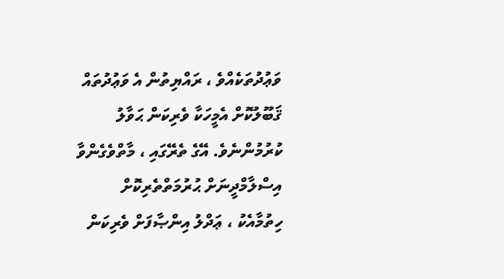ވަޢުދުތަކެއްވެ ، ރައްޔިތުން އެ ވަޢުދުތައް ޤަބޫލުކޮށް އެމީހަކާ ވެރިކަން ޙަވާލު ކުރުމުންނެވެ. އޭގެ ތެރޭގައި ، މާތްވެގެންވާ އިސްލާމްދީނަށް ޙުރުމަތްތެރިކޮށް ހިތުމާއެކު ، ޢަދްލު އިންޞާފަށް ވެރިކަން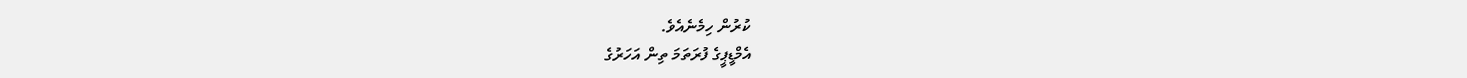ކުރުން ހިމެނެއެވެ.
އެމްޑީޕީގެ ފުރަތަމަ ތިން އަހަރުގެ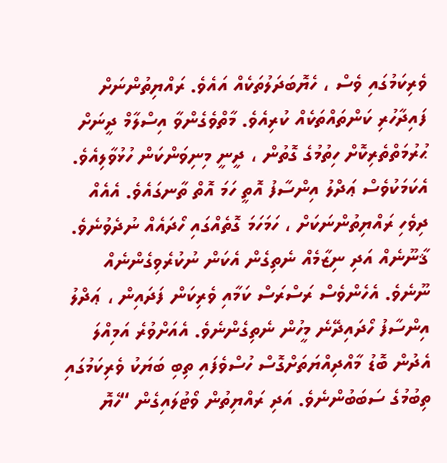ވެރިކަމުގައި ވެސް ، ހެޔޮބަދަލުތަކެއް އައެވެ. ރައްޔިތުންނަށް ފައިދާހުރި ކަންތައްތަކެއް ކުރިއެވެ. މާތްވެގެންވާ އިސްލާމް ދީނަށް ޙުރުމަތްތެރިކޮށް ހިތުމުގެ ގޮތުން ، ދީނީ މިނިވަންކަން ހުޅުވާލިއެވެ. އެކަމަކުވެސް ޢަދްލު އިންސާފު އޮތީ ހަމަ އޮތް ތާނގައެވެ. އެއެއް ދިވެހި ރައްޔިތުންނަކަށް ، ހަމަހަމަ ގޮތެއްގައި ހޯދައެއް ނުދެވުނެވެ. ޤާނޫނެއް އަދި ނިޒާމެއް ނެތިގެން އެކަން ނުކުރެވިގެންނެއް ނޫނެވެ. އެހެންވެސް ރަސްރަސް ކަމާއި ވެރިކަން ފަދައިން ، ޢަދްލު އިންސާފު ހޯދައިދޭނެ މީހުން ނެތިގެންނެވެ. އެއަށްވުރެ އަމިއްލަ އެދުން ބޮޑު މާއްދިއްޔަތަށްގޮސް ހުސްވެފައި ތިބި ބަޔަކު ވެރިކަމުގައި ތިބުމުގެ ސަބަބުންނެވެ. އަދި ރައްޔިތުން ވޯޓުލައިގެން “ހެޔޮ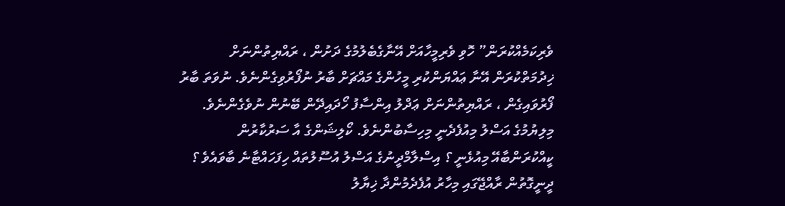ވެރިކަމެއްކުރަން” ހޮވި ވެރިމީހާއަށް އޭނާގެބެލުމުގެ ދަށުން ، ރައްޔިތުންނަށް ޚިދުމަތްކުރަން އޭނާ ޢައްޔަންކުރި މީހުންގެ މައްޗަށް ބާރު ނުފޯރުވިގެންނެވެ. ނުވަތަ ބާރު ފޯރުވައިގެން ، ރައްޔިތުންނަށް ޢަދްލު އިންސާފު ހޯދައިދޭން ބޭނުން ނުވެގެންނެވެ.
މިލިޔުމުގެ އަސްލު މިއުފެދެނީ މިހިސާބުންނެވެ. ކޯލިޝަންގެ އާ ސަރުކާރުން ކީއްކުރަންބާއޭ މިއުޅެނީ ؟ އިސްލާމްދީނުގެ އަސްލު އުސޫލުތައް ހިފަހައްޓާނެ ބާވައެވެ ؟ ދީނީގޮތުން ރާއްޖޭގައި މިހާރު އުފެދެމުންދާ ޚިޔާލު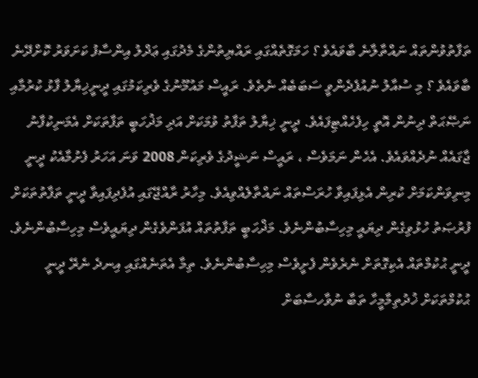ތަފާތުވުންތައް ނައްތާލާނެ ބާވައެވެ ؟ ހަމަގޮތެއްގައި ރައްޔިތުންގެ މެދުގައި ޢަދްލު އިންސާފު ކަށަވަރު ކޮށްދޭނެ ބާވައެވެ ؟ މި ސުއާލު ނުއުފެދެންވީ ސަބަބެއް ނެތެވެ. ރައީސް މައުމޫނުގެ ވެރިކަމުގައި ދީނީޚިޔާލު ފާޅު ކުރުމާއި ނަޞޭޙަތް ދިނުން އޮތީ ހިފެހެއްޓިފައެވެ. ދީނީ ޚިޔާލު ތަފާތު ވުމަކަށް އަދި މަޛުހަބީ ތަފާތަކަށް އެމަނިކުފާނު ޖާގައެއް ނުދެއްވައެވެ. އެހެން ނަމަވެސް ، ރައީސް ނަޝީދުގެ ވެރިކަން 2008 ވަނަ އަހަރު ފެށުމާއެކު ދީނީ މިނިވަންކަމަށް ކުރިން އެޅިފައިވާ ހުރަސްތައް ނައްތާލެއްވިއެވެ. މިހާރު ރާއްޖޭގައި އުފެދިފައިވާ ދީނީ ތަފާތުތަކަށް ފުރުޞަތު ހުޅުވިގެން ދިޔައީ މިހިސާބުންނެވެ. މަޛްހަބީ ތަފާތުތައް އުފަންވެގެން ދިޔައީވެސް މިހިސާބުންނެވެ. ދީނީ ޙުކުމްތައް އެކިގޮތަށް ނެރެވެން ފެށީވެސް މިހިސާބުންނެވެ. ތިމާ އެތަނެއްގައި އިނދެ ނެރޭ ދީނީ ޙުކުމްތަކަށް ޚުދުތިމާމީހާ ތަބާ ނުވާހސާބަށް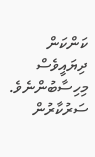ކަންކަން ދިޔައީވެސް މިހިސާބުންނެވެ. ސަރުކާރުން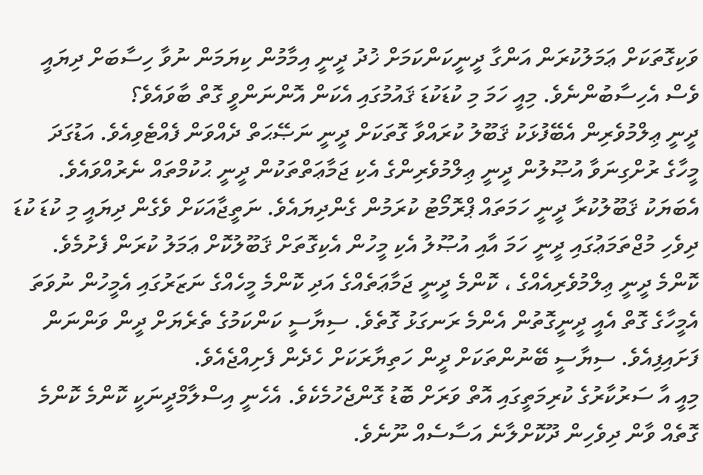ވަކިގޮތަކަށް ޢަމަލުކުރަން އަންގާ ދީނީކަންކަމަށް ޚުދު ދީނީ އިމާމުން ކިޔަމަން ނުވާ ހިސާބަށް ދިޔައީ ވެސް އެހިސާބުންނެވެ. މިއީ ހަމަ މި ކުޑަކުޑަ ޤައުމުގައި އެކަން އޮންނަންވީ ގޮތް ބާވައެވެ؟
ދީނީ ޢިލްމުވެރިން އެބޭފުޅަކު ޤަބޫލު ކުރައްވާ ގޮތަކަށް ދީނީ ނަޞޭޙަތް ދެއްވަން ފެއްޓެވިއެވެ. އަޑުގަދަ މީހާގެ ރުށްގިނަވާ އުޞޫލުން ދީނީ ޢިލްމުވެރިންގެ އެކި ޖަމާޢަތްތަކުން ދީނީ ޙުކުމްތައް ނެރުއްވައެވެ. އެބަޔަކު ޤަބޫލުކުރާ ދީނީ ހަމަތައް ޕްރޮމޯޓު ކުރަމުން ގެންދިޔައެވެ. ނަތީޖާއަކަށް ވެގެން ދިޔައީ މި ކުޑަ ކުޑަ ދިވެހި މުޖްތަމަޢުގައި ދީނީ ހަމަ އާއި އުޞޫލު އެކި މީހުން އެކިގޮތަށް ޤަބޫލުކޮށް ޢަމަލު ކުރަން ފެށުމެވެ. ކޮންމެ ދީނީ ޢިލްމުވެރިއެއްގެ ، ކޮންމެ ދީނީ ޖަމާޢަތެއްގެ އަދި ކޮންމެ މީހެއްގެ ނަޒަރުގައި އެމީހުން ނުވަތަ އެމީހާގެ ގޮތް އެއީ ދީނީގޮތުން އެންމެ ރަނގަޅު ގޮތެވެ. ސިޔާސީ ކަންކަމުގެ ތެރެޔަށް ދީން ވަންނަން ފަށައިފިއެވެ. ސިޔާސީ ބޭނުންތަކަށް ދީން ހަތިޔާރަކަށް ހެދެން ފެށިއްޖެއެވެ.
މިއީ އާ ސަރުކާރުގެ ކުރިމަތީގައި އޮތް ވަރަށް ބޮޑު ގޮންޖެހުމެކެވެ. އެހެނީ އިސްލާމްދީނަކީ ކޮންމެ ކޮންމެ ގޮތެއް ވާން ދިވެހިން ދޫކޮށްލާނެ އަސާސެއް ނޫނެވެ.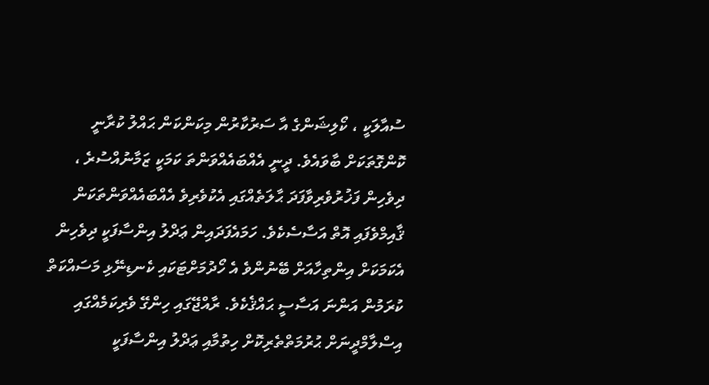ސުއާލަކީ ، ކޯލިޝަންގެ އާ ސަރުކާރުން މިކަންކަން ޙައްލު ކުރާނީ ކޮންގޮތަކަށް ބާވައެވެ. ދީނީ އެއްބައެއްވަންތަ ކަމަކީ ޒަމާނުއްސުރެ ، ދިވެހިން ފަޚުރުވެރިވާފަދަ ޙާލަތެއްގައި އެކުވެރިވެ އެއްބައެއްވަންތަކަން ޤާއިމްވެފައި އޮތް އަސާސެކެވެ. ހަމައެފަދައިން ޢަދްލު އިންސާފަކީ ދިވެހިން އެކަމަކަށް އިންތިހާއަށް ބޭނުންވެ އެ ހޯދުމަށްޓަކައި ކެނޑިނޭޅި މަސައްކަތް ކުރަމުން އަންނަ އަސާސީ ޙައްޤެކެވެ. ރާއްޖޭގައި ހިންގޭ ވެރިކަމެއްގައި އިސްލާމްދީނަށް ޙުރުމަތްތެރިކޮށް ހިތުމާއި ޢަދްލު އިންސާފަކީ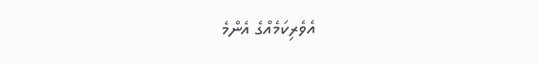އެވެރިކަމެއްގެ އެންމެ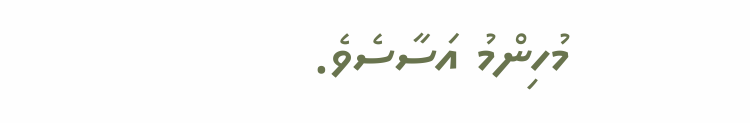މުހިންމު އަސާސެވެ.